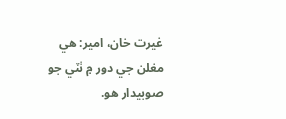غيرت خان، امير: هي مغلن جي دور ۾ ٺٽي جو صوبيدار هو.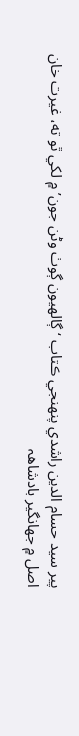پير سيد حسام الدين راشدي پنھنجي ڪتاب ‘ڳالهيون ڳوٺ وڻن جون’ ۾ لکي ٿو ته، غيرت خان اصل ۾ جھانگير بادشاھہ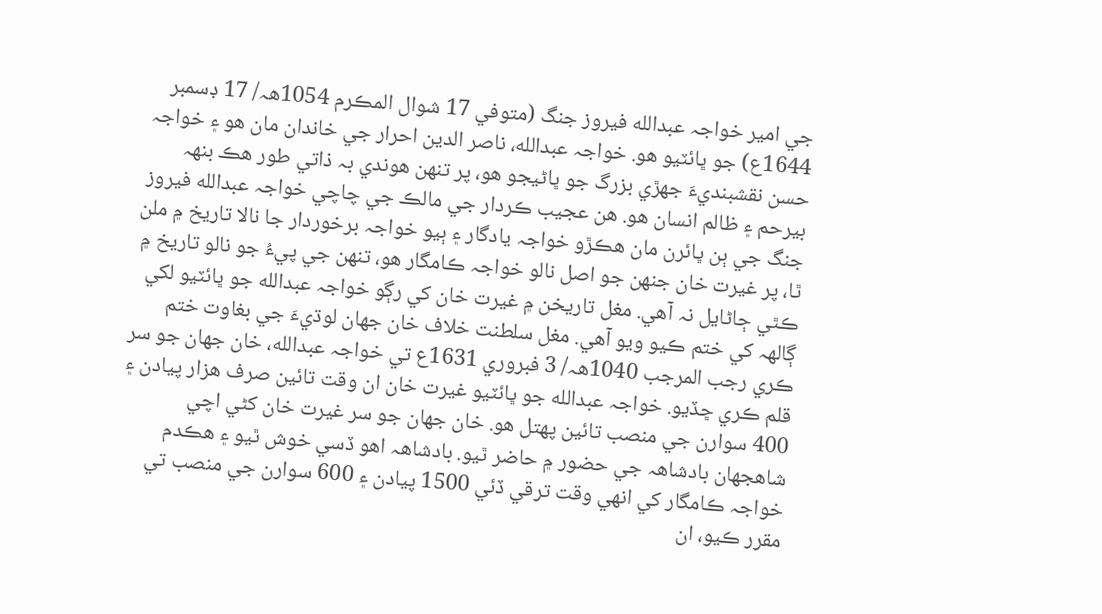جي امير خواجہ عبدالله فيروز جنگ (متوفي 17 شوال المڪرم 1054ھہ/ 17 ڊسمبر 1644ع) جو ڀائٽيو هو. خواجہ عبدالله، ناصر الدين احرار جي خاندان مان هو ۽ خواجہ حسن نقشبنديءَ جهڙي بزرگ جو ڀاڻيجو هو، پر تنهن هوندي بہ ذاتي طور هڪ بنھہ بيرحم ۽ ظالم انسان هو. هن عجيب ڪردار جي مالڪ جي چاچي خواجہ عبدالله فيروز جنگ جي ٻن ڀائرن مان هڪڙو خواجہ يادگار ۽ ٻيو خواجہ برخوردار جا نالا تاريخ ۾ ملن ٿا، پر غيرت خان جنهن جو اصل نالو خواجہ ڪامگار هو، تنهن جي پيءُ جو نالو تاريخ ۾ ڪٿي ڄاڻايل نہ آهي. مغل تاريخن ۾ غيرت خان کي رڳو خواجہ عبدالله جو ڀائٽيو لکي ڳالھہ کي ختم ڪيو ويو آهي. مغل سلطنت خلاف خان جھان لوڌيءَ جي بغاوت ختم ڪري رجب المرجب 1040ھہ/ 3 فبروري 1631ع تي خواجہ عبدالله، خان جھان جو سر قلم ڪري ڇڏيو. خواجہ عبدالله جو ڀائٽيو غيرت خان ان وقت تائين صرف هزار پيادن ۽ 400 سوارن جي منصب تائين پهتل هو. خان جھان جو سر غيرت خان کڻي اچي شاھجھان بادشاھہ جي حضور ۾ حاضر ٿيو. بادشاھہ اهو ڏسي خوش ٿيو ۽ هڪدم خواجہ ڪامگار کي انهي وقت ترقي ڏئي 1500 پيادن ۽ 600 سوارن جي منصب تي مقرر ڪيو، ان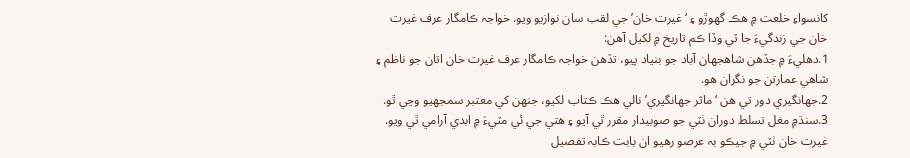کانسواءِ خلعت ۾ هڪ گهوڙو ۽ ‘غيرت خان’ جي لقب سان نوازيو ويو. خواجہ ڪامگار عرف غيرت خان جي زندگيءَ جا ٽي وڏا ڪم تاريخ ۾ لکيل آهن:
1.دهليءَ ۾ جڏهن شاھجھان آباد جو بنياد پيو، تڏهن خواجہ ڪامگار عرف غيرت خان اتان جو ناظم ۽ شاهي عمارتن جو نگران هو.
2.جهانگيري دور تي هن ‘ماثر جهانگيري’ نالي هڪ ڪتاب لکيو، جنهن کي معتبر سمجهيو وڃي ٿو.
3.سنڌ۾ مغل تسلط دوران ٺٽي جو صوبيدار مقرر ٿي آيو ۽ هتي جي ئي مٽيءَ ۾ ابدي آرامي ٿي ويو.
غيرت خان ٺٽي ۾ جيڪو بہ عرصو رهيو ان بابت ڪابہ تفصيل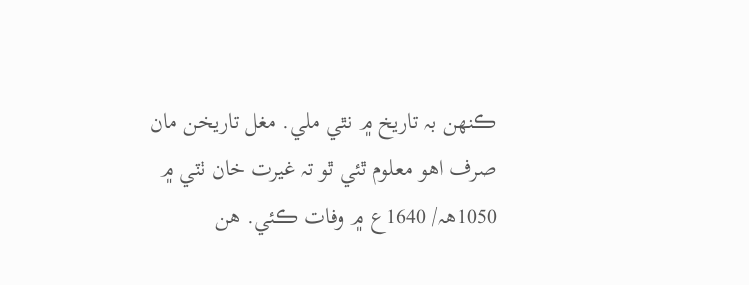ڪنهن بہ تاريخ ۾ نٿي ملي. مغل تاريخن مان صرف اهو معلوم ٿئي ٿو تہ غيرت خان ٺٽي ۾ 1050ھہ/ 1640ع ۾ وفات ڪئي. هن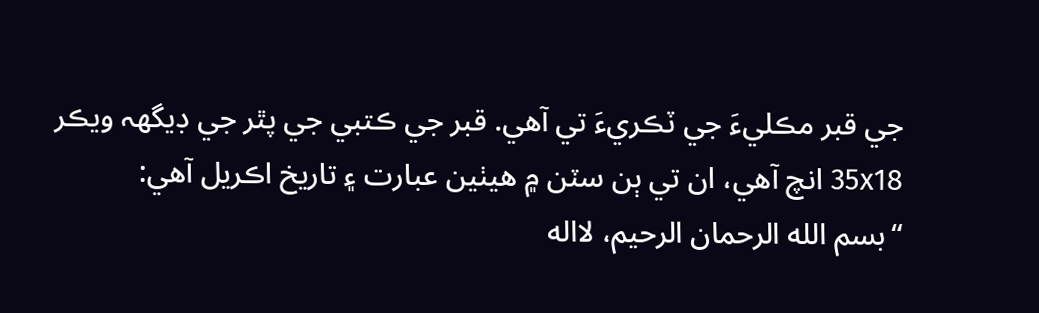جي قبر مڪليءَ جي ٽڪريءَ تي آهي. قبر جي ڪتبي جي پٿر جي ڊيگهہ ويڪر 35x18 انچ آهي، ان تي ٻن سٽن ۾ هيٺين عبارت ۽ تاريخ اڪريل آهي:
“بسم الله الرحمان الرحيم، لااله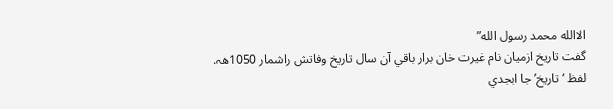الاالله محمد رسول الله”
گفت تاريخ ازميان نام غيرت خان برار باقي آن سال تاريخ وفاتش راشمار 1050ھہ.
لفظ ‘تاريخ’ جا ابجدي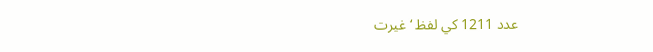عدد 1211 کي لفظ ‘غيرت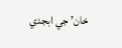خان’ جي ابجدي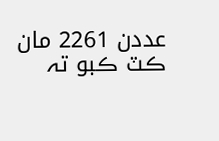عددن 2261 مان ڪٽ ڪبو تہ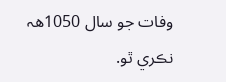وفات جو سال 1050ھہ نڪري ٿو.